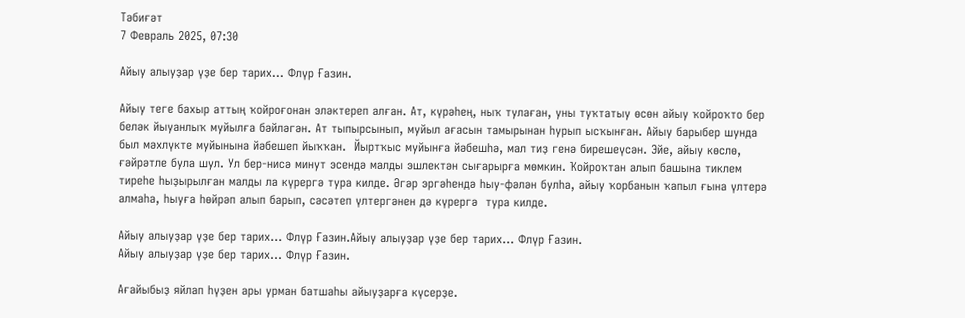Тәбиғәт
7 Февраль 2025, 07:30

Айыу алыуҙар үҙе бер тарих... Флүр Ғазин.

Айыу теге бахыр аттың ҡойроғонан эләктереп алған. Ат, күрәһең, ныҡ тулаған, уны туҡтатыу өсөн айыу ҡойроҡто бер беләк йыуанлыҡ муйылға бәйләгән. Ат тыпырсынып, муйыл ағасын тамырынан һурып ысҡынған. Айыу барыбер шунда был мәхлүкте муйынына йәбешеп йыҡҡан.  Йыртҡыс муйынға йәбешһә, мал тиҙ генә бирешеүсән. Эйе, айыу көслө, ғәйрәтле була шул. Ул бер-нисә минут эсендә малды эшлектән сығарырға мөмкин. Ҡойроҡтан алып башына тиклем тиреһе һыҙырылған малды ла күрергә тура килде. Әгәр эргәһендә һыу-фәлән булһа, айыу ҡорбанын ҡапыл ғына үлтерә алмаһа, һыуға һөйрәп алып барып, сәсәтеп үлтергәнен дә күрергә  тура килде.

Айыу алыуҙар үҙе бер тарих... Флүр Ғазин.Айыу алыуҙар үҙе бер тарих... Флүр Ғазин.
Айыу алыуҙар үҙе бер тарих... Флүр Ғазин.

Ағайыбыҙ яйлап һүҙен ары урман батшаһы айыуҙарға күсерҙе.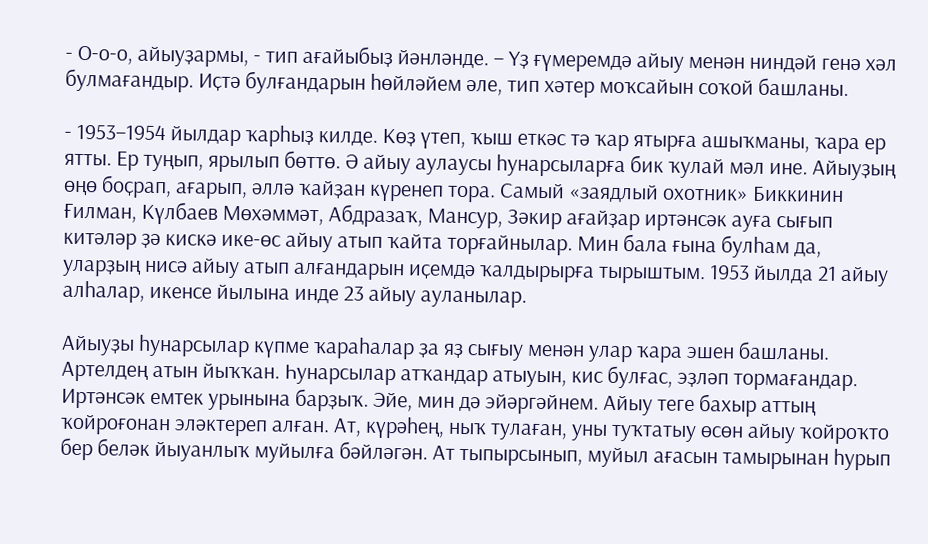- О-о-о, айыуҙармы, - тип ағайыбыҙ йәнләнде. – Үҙ ғүмеремдә айыу менән ниндәй генә хәл булмағандыр. Иҫтә булғандарын һөйләйем әле, тип хәтер моҡсайын соҡой башланы.

- 1953–1954 йылдар ҡарһыҙ килде. Көҙ үтеп, ҡыш еткәс тә ҡар ятырға ашыҡманы, ҡара ер ятты. Ер туңып, ярылып бөттө. Ә айыу аулаусы һунарсыларға бик ҡулай мәл ине. Айыуҙың өңө боҫрап, ағарып, әллә ҡайҙан күренеп тора. Самый «заядлый охотник» Биккинин Ғилман, Күлбаев Мөхәммәт, Абдразаҡ, Мансур, Зәкир ағайҙар иртәнсәк ауға сығып китәләр ҙә кискә ике-өс айыу атып ҡайта торғайнылар. Мин бала ғына булһам да, уларҙың нисә айыу атып алғандарын иҫемдә ҡалдырырға тырыштым. 1953 йылда 21 айыу алһалар, икенсе йылына инде 23 айыу ауланылар.

Айыуҙы һунарсылар күпме ҡараһалар ҙа яҙ сығыу менән улар ҡара эшен башланы. Артелдең атын йыҡҡан. Һунарсылар атҡандар атыуын, кис булғас, эҙләп тормағандар. Иртәнсәк емтек урынына барҙыҡ. Эйе, мин дә эйәргәйнем. Айыу теге бахыр аттың ҡойроғонан эләктереп алған. Ат, күрәһең, ныҡ тулаған, уны туҡтатыу өсөн айыу ҡойроҡто бер беләк йыуанлыҡ муйылға бәйләгән. Ат тыпырсынып, муйыл ағасын тамырынан һурып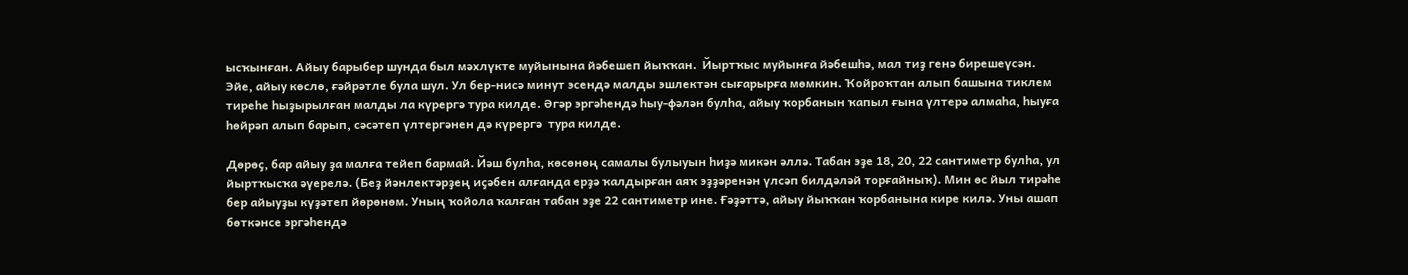ысҡынған. Айыу барыбер шунда был мәхлүкте муйынына йәбешеп йыҡҡан.  Йыртҡыс муйынға йәбешһә, мал тиҙ генә бирешеүсән. Эйе, айыу көслө, ғәйрәтле була шул. Ул бер-нисә минут эсендә малды эшлектән сығарырға мөмкин. Ҡойроҡтан алып башына тиклем тиреһе һыҙырылған малды ла күрергә тура килде. Әгәр эргәһендә һыу-фәлән булһа, айыу ҡорбанын ҡапыл ғына үлтерә алмаһа, һыуға һөйрәп алып барып, сәсәтеп үлтергәнен дә күрергә  тура килде.

Дөрөҫ, бар айыу ҙа малға тейеп бармай. Йәш булһа, көсөнөң самалы булыуын һиҙә микән әллә. Табан эҙе 18, 20, 22 сантиметр булһа, ул йыртҡысҡа әүерелә. (Беҙ йәнлектәрҙең иҫәбен алғанда ерҙә ҡалдырған аяҡ эҙҙәренән үлсәп билдәләй торғайныҡ). Мин өс йыл тирәһе бер айыуҙы күҙәтеп йөрөнөм. Уның ҡойола ҡалған табан эҙе 22 сантиметр ине. Ғәҙәттә, айыу йыҡҡан ҡорбанына кире килә. Уны ашап бөткәнсе эргәһендә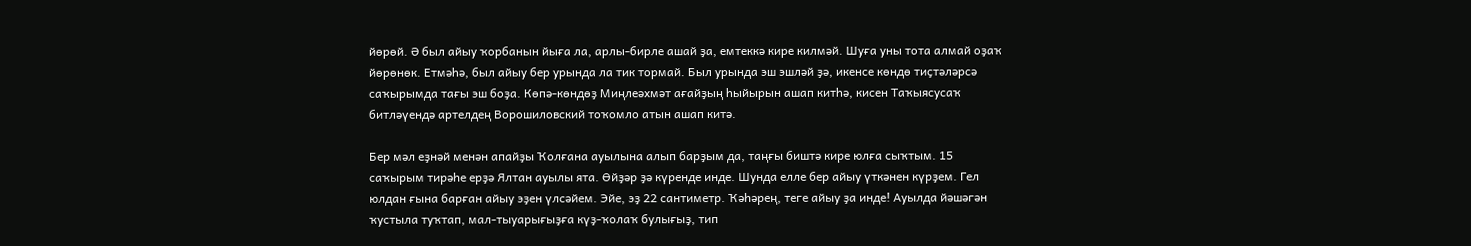йөрөй. Ә был айыу ҡорбанын йыға ла, арлы-бирле ашай ҙа, емтеккә кире килмәй. Шуға уны тота алмай оҙаҡ йөрөнөк. Етмәһә, был айыу бер урында ла тик тормай. Был урында эш эшләй ҙә, икенсе көндө тиҫтәләрсә саҡырымда тағы эш боҙа. Көпә-көндөҙ Миңлеәхмәт ағайҙың һыйырын ашап китһә, кисен Таҡыясусаҡ битләүендә артелдең Ворошиловский тоҡомло атын ашап китә.

Бер мәл еҙнәй менән апайҙы Ҡолғана ауылына алып барҙым да, таңғы биштә кире юлға сыҡтым. 15 саҡырым тирәһе ерҙә Ялтан ауылы ята. Өйҙәр ҙә күренде инде. Шунда елле бер айыу үткәнен күрҙем. Гел юлдан ғына барған айыу эҙен үлсәйем. Эйе, эҙ 22 сантиметр. Ҡәһәрең, теге айыу ҙа инде! Ауылда йәшәгән ҡустыла туҡтап, мал-тыуарығыҙға күҙ-ҡолаҡ булығыҙ, тип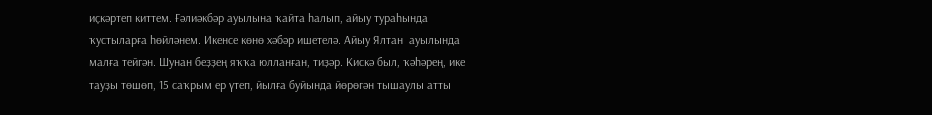иҫкәртеп киттем. Ғәлиәкбәр ауылына ҡайта һалып, айыу тураһында ҡустыларға һөйләнем. Икенсе көнө хәбәр ишетелә. Айыу Ялтан  ауылында малға тейгән. Шунан беҙҙең яҡҡа юлланған, тиҙәр. Кискә был, ҡәһәрең, ике тауҙы төшөп, 15 саҡрым ер үтеп, йылға буйында йөрөгән тышаулы атты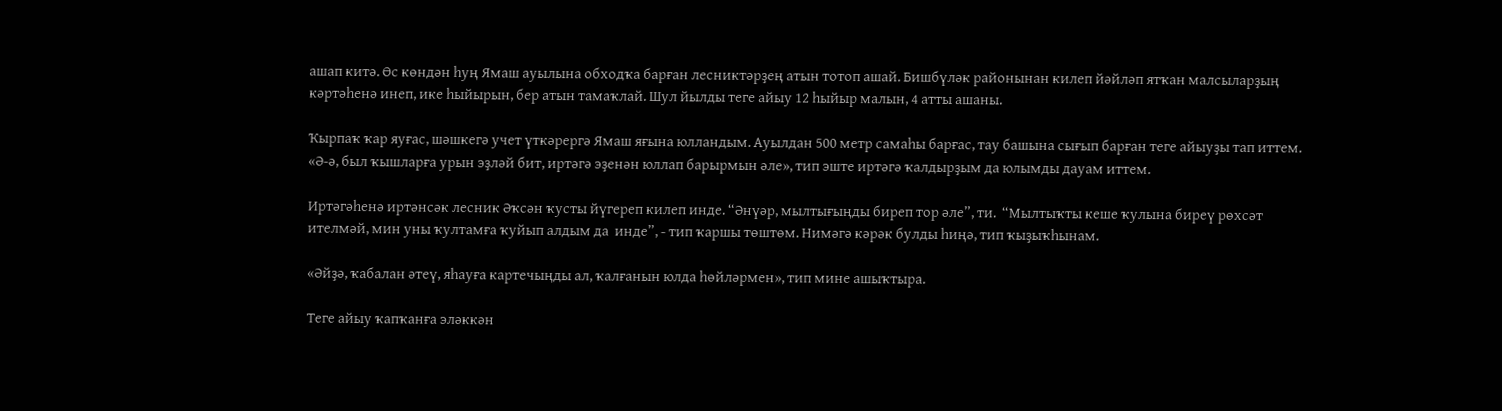ашап китә. Өс көндән һуң Ямаш ауылына обходҡа барған лесниктәрҙең атын тотоп ашай. Бишбүләк районынан килеп йәйләп ятҡан малсыларҙың кәртәһенә инеп, ике һыйырын, бер атын тамаҡлай. Шул йылды теге айыу 12 һыйыр малын, 4 атты ашаны.

Ҡырпаҡ ҡар яуғас, шәшкегә учет үткәрергә Ямаш яғына юлландым. Ауылдан 500 метр самаһы барғас, тау башына сығып барған теге айыуҙы тап иттем. «Ә-ә, был ҡышларға урын эҙләй бит, иртәгә эҙенән юллап барырмын әле», тип эште иртәгә ҡалдырҙым да юлымды дауам иттем.

Иртәгәһенә иртәнсәк лесник Әҡсән ҡусты йүгереп килеп инде. “Әнүәр, мылтығыңды биреп тор әле”, ти.  “Мылтыҡты кеше ҡулына биреү рөхсәт ителмәй, мин уны ҡултамға ҡуйып алдым да  инде”, - тип ҡаршы төштөм. Нимәгә кәрәк булды һиңә, тип ҡыҙыҡһынам.

«Әйҙә, ҡабалан әтеү, яһауға картечыңды ал, ҡалғанын юлда һөйләрмен», тип мине ашыҡтыра.

Теге айыу ҡапҡанға эләккән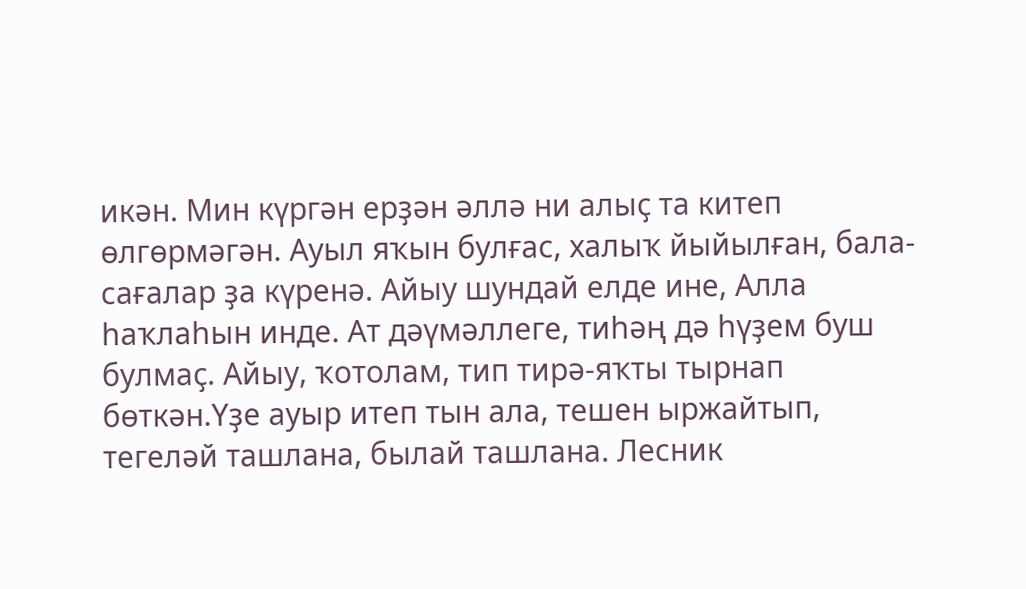икән. Мин күргән ерҙән әллә ни алыҫ та китеп өлгөрмәгән. Ауыл яҡын булғас, халыҡ йыйылған, бала-сағалар ҙа күренә. Айыу шундай елде ине, Алла һаҡлаһын инде. Ат дәүмәллеге, тиһәң дә һүҙем буш булмаҫ. Айыу, ҡотолам, тип тирә-яҡты тырнап бөткән.Үҙе ауыр итеп тын ала, тешен ыржайтып, тегеләй ташлана, былай ташлана. Лесник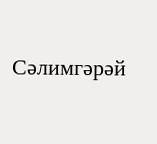Сәлимгәрәй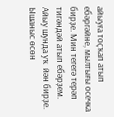айыуға тоҫҡап атып ебәргәйне, мылтығы осечка бирҙе. Мин тегегә терәп тигәндәй атып ебәрҙем. Айыу шунда уҡ  йән бирҙе. Ышаныс өсөн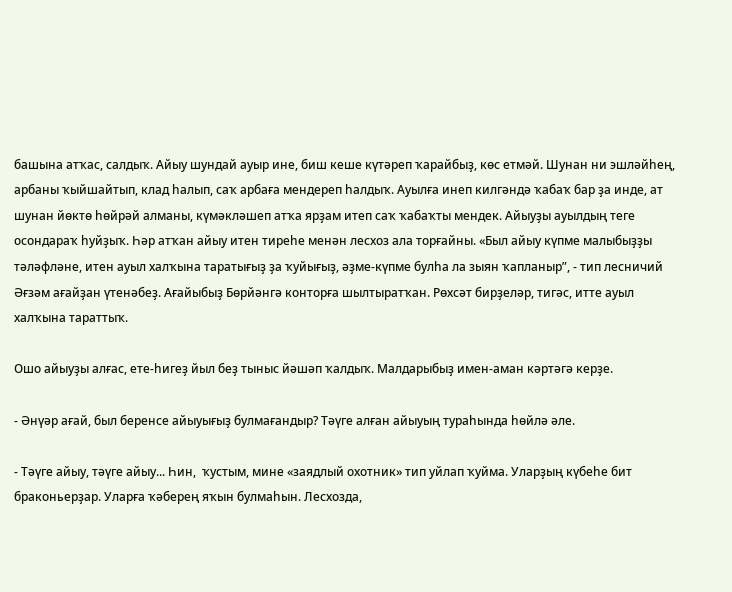башына атҡас, салдыҡ. Айыу шундай ауыр ине, биш кеше күтәреп ҡарайбыҙ, көс етмәй. Шунан ни эшләйһең, арбаны ҡыйшайтып, клад һалып, саҡ арбаға мендереп һалдыҡ. Ауылға инеп килгәндә ҡабаҡ бар ҙа инде, ат шунан йөктө һөйрәй алманы, күмәкләшеп атҡа ярҙам итеп саҡ ҡабаҡты мендек. Айыуҙы ауылдың теге осондараҡ һуйҙыҡ. Һәр атҡан айыу итен тиреһе менән лесхоз ала торғайны. «Был айыу күпме малыбыҙҙы тәләфләне, итен ауыл халҡына таратығыҙ ҙа ҡуйығыҙ, әҙме-күпме булһа ла зыян ҡапланыр”, - тип лесничий Әғзәм ағайҙан үтенәбеҙ. Ағайыбыҙ Бөрйәнгә конторға шылтыратҡан. Рөхсәт бирҙеләр, тигәс, итте ауыл халҡына тараттыҡ.

Ошо айыуҙы алғас, ете-һигеҙ йыл беҙ тыныс йәшәп ҡалдыҡ. Малдарыбыҙ имен-аман кәртәгә керҙе.

- Әнүәр ағай, был беренсе айыуығыҙ булмағандыр? Тәүге алған айыуың тураһында һөйлә әле.

- Тәүге айыу, тәүге айыу... Һин,  ҡустым, мине «заядлый охотник» тип уйлап ҡуйма. Уларҙың күбеһе бит браконьерҙар. Уларға ҡәберең яҡын булмаһын. Лесхозда,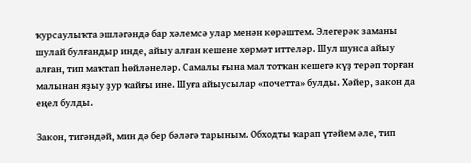ҡурсаулыҡта эшләгәндә бар хәлемсә улар менән көрәштем. Элегерәк заманы шулай булғандыр инде, айыу алған кешене хөрмәт иттеләр. Шул шунса айыу алған, тип маҡтап һөйләнеләр. Самалы ғына мал тотҡан кешегә күҙ терәп торған малынан яҙыу ҙур ҡайғы ине. Шуға айыусылар «почетта» булды. Хәйер, закон да еңел булды.

Закон, тигәндәй, мин дә бер бәләгә тарыным. Обходты ҡарап үтәйем әле, тип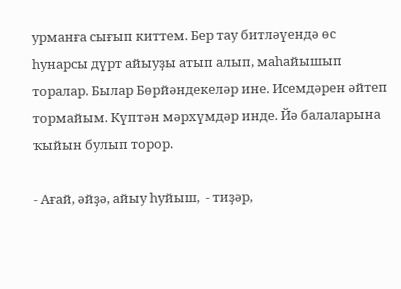урманға сығып киттем. Бер тау битләүендә өс һунарсы дүрт айыуҙы атып алып, маһайышып торалар. Былар Бөрйәндекеләр ине. Исемдәрен әйтеп тормайым. Күптән мәрхүмдәр инде. Йә балаларына ҡыйын булып торор.

- Ағай, әйҙә, айыу һуйыш,  - тиҙәр,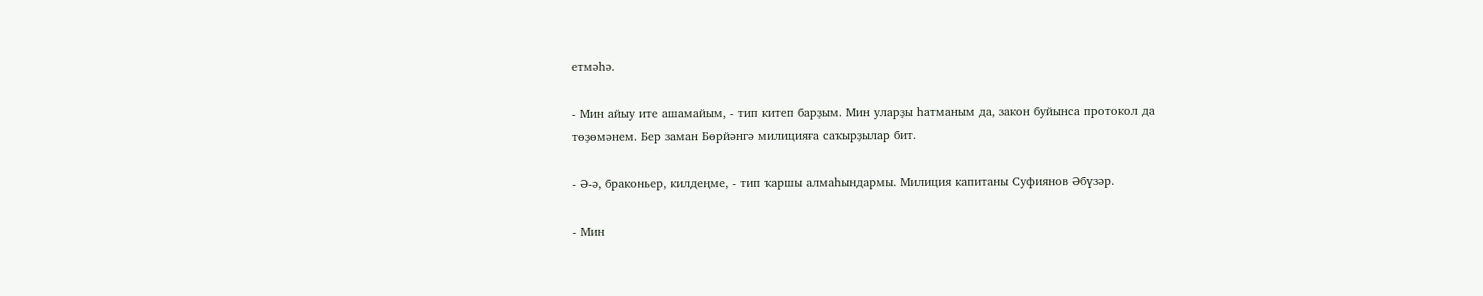етмәһә.

- Мин айыу ите ашамайым, - тип китеп барҙым. Мин уларҙы һатманым да, закон буйынса протокол да төҙөмәнем. Бер заман Бөрйәнгә милицияға саҡырҙылар бит.

- Ә-ә, браконьер, килдеңме, - тип ҡаршы алмаһындармы. Милиция капитаны Суфиянов Әбүзәр.

- Мин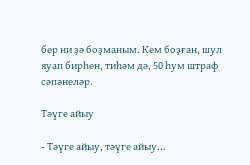бер ни ҙә боҙманым. Кем боҙған, шул яуап бирһен, тиһәм дә, 50 һум штраф сәпәнеләр.

Тәүге айыу

- Тәүге айыу, тәүге айыу...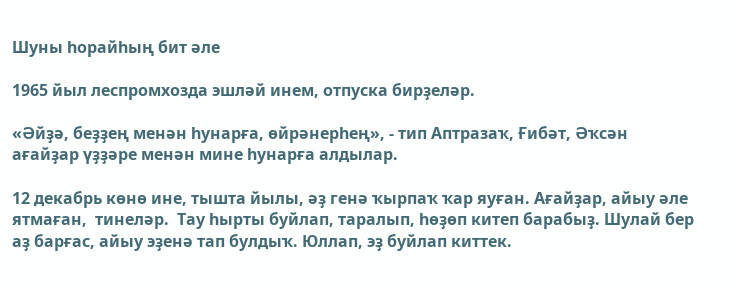Шуны һорайһың бит әле

1965 йыл леспромхозда эшләй инем, отпуска бирҙеләр.

«Әйҙә, беҙҙең менән һунарға, өйрәнерһең», - тип Аптразаҡ, Ғибәт, Әҡсән ағайҙар үҙҙәре менән мине һунарға алдылар.

12 декабрь көнө ине, тышта йылы, әҙ генә ҡырпаҡ ҡар яуған. Ағайҙар, айыу әле ятмаған,  тинеләр.  Тау һырты буйлап, таралып, һөҙөп китеп барабыҙ. Шулай бер аҙ барғас, айыу эҙенә тап булдыҡ. Юллап, эҙ буйлап киттек.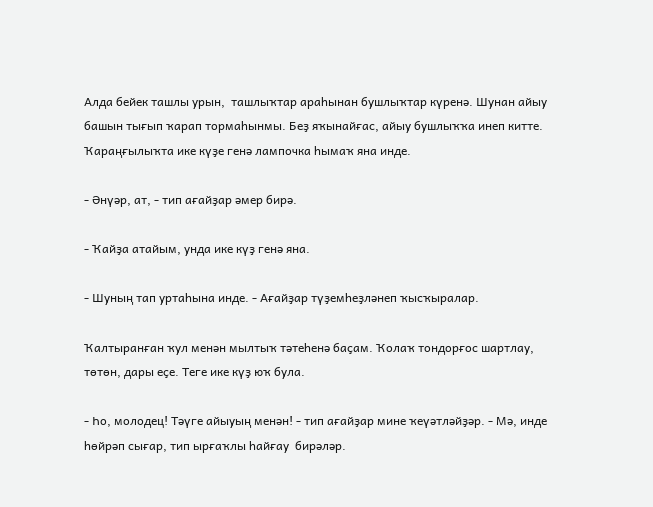Алда бейек ташлы урын,  ташлыҡтар араһынан бушлыҡтар күренә. Шунан айыу башын тығып ҡарап тормаһынмы. Беҙ яҡынайғас, айыу бушлыҡҡа инеп китте. Ҡараңғылыҡта ике күҙе генә лампочка һымаҡ яна инде.

- Әнүәр, ат, - тип ағайҙар әмер бирә.

- Ҡайҙа атайым, унда ике күҙ генә яна.

- Шуның тап уртаһына инде. - Ағайҙар түҙемһеҙләнеп ҡысҡыралар.

Ҡалтыранған ҡул менән мылтыҡ тәтеһенә баҫам. Ҡолаҡ тондорғос шартлау, төтөн, дары еҫе. Теге ике күҙ юҡ була.

- Һо, молодец! Тәүге айыуың менән! - тип ағайҙар мине ҡеүәтләйҙәр. - Мә, инде һөйрәп сығар, тип ырғаҡлы һайғау  бирәләр.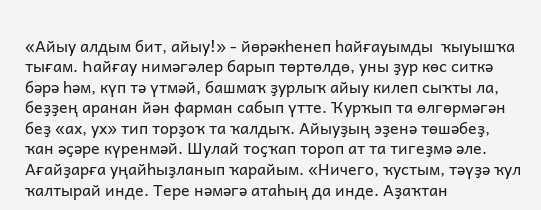«Айыу алдым бит, айыу!» - йөрәкһенеп һайғауымды  ҡыуышҡа тығам. Һайғау нимәгәлер барып төртөлдө, уны ҙур көс ситкә бәрә һәм, күп тә үтмәй, башмаҡ ҙурлыҡ айыу килеп сыҡты ла, беҙҙең аранан йән фарман сабып үтте. Ҡурҡып та өлгөрмәгән беҙ «ах, ух» тип торҙоҡ та ҡалдыҡ. Айыуҙың эҙенә төшәбеҙ, ҡан әҫәре күренмәй. Шулай тоҫҡап тороп ат та тигеҙмә әле. Ағайҙарға уңайһыҙланып ҡарайым. «Ничего, ҡустым, тәүҙә ҡул ҡалтырай инде. Тере нәмәгә атаһың да инде. Аҙаҡтан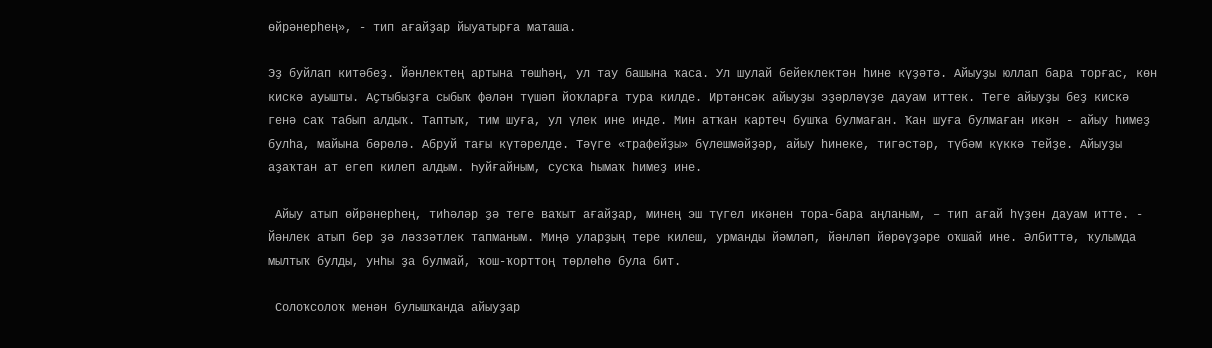өйрәнерһең», - тип ағайҙар йыуатырға маташа.

Эҙ буйлап китәбеҙ. Йәнлектең артына төшһәң, ул тау башына ҡаса. Ул шулай бейеклектән һине күҙәтә. Айыуҙы юллап бара торғас, көн кискә ауышты. Аҫтыбыҙға сыбыҡ фәлән түшәп йоҡларға тура килде. Иртәнсәк айыуҙы эҙәрләүҙе дауам иттек. Теге айыуҙы беҙ кискә генә саҡ табып алдыҡ. Таптыҡ, тим шуға, ул үлек ине инде. Мин атҡан картеч бушҡа булмаған. Ҡан шуға булмаған икән - айыу һимеҙ булһа, майына бөрөлә. Абруй тағы күтәрелде. Тәүге «трафейҙы» бүлешмәйҙәр, айыу һинеке, тигәстәр, түбәм күккә тейҙе. Айыуҙы аҙаҡтан ат егеп килеп алдым. Һуйғайным, сусҡа һымаҡ һимеҙ ине.

 Айыу атып өйрәнерһең, тиһәләр ҙә теге ваҡыт ағайҙар, минең эш түгел икәнен тора-бара аңланым, – тип ағай һүҙен дауам итте. - Йәнлек атып бер ҙә ләззәтлек тапманым. Миңә уларҙың тере килеш, урманды йәмләп, йәнләп йөрөүҙәре оҡшай ине. Әлбиттә, ҡулымда мылтыҡ булды, унһы ҙа булмай, ҡош-ҡорттоң төрлөһө була бит.

 Солоҡсолоҡ менән булышҡанда айыуҙар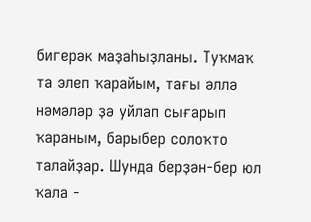бигерәк маҙаһыҙланы. Туҡмаҡ та элеп ҡарайым, тағы әллә нәмәләр ҙә уйлап сығарып ҡараным, барыбер солоҡто талайҙар. Шунда берҙән-бер юл ҡала -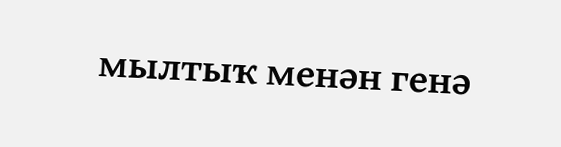мылтыҡ менән генә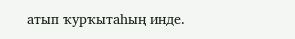атып ҡурҡытаһың инде.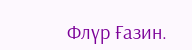Флүр Ғазин.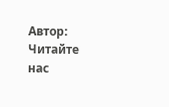Автор:
Читайте нас